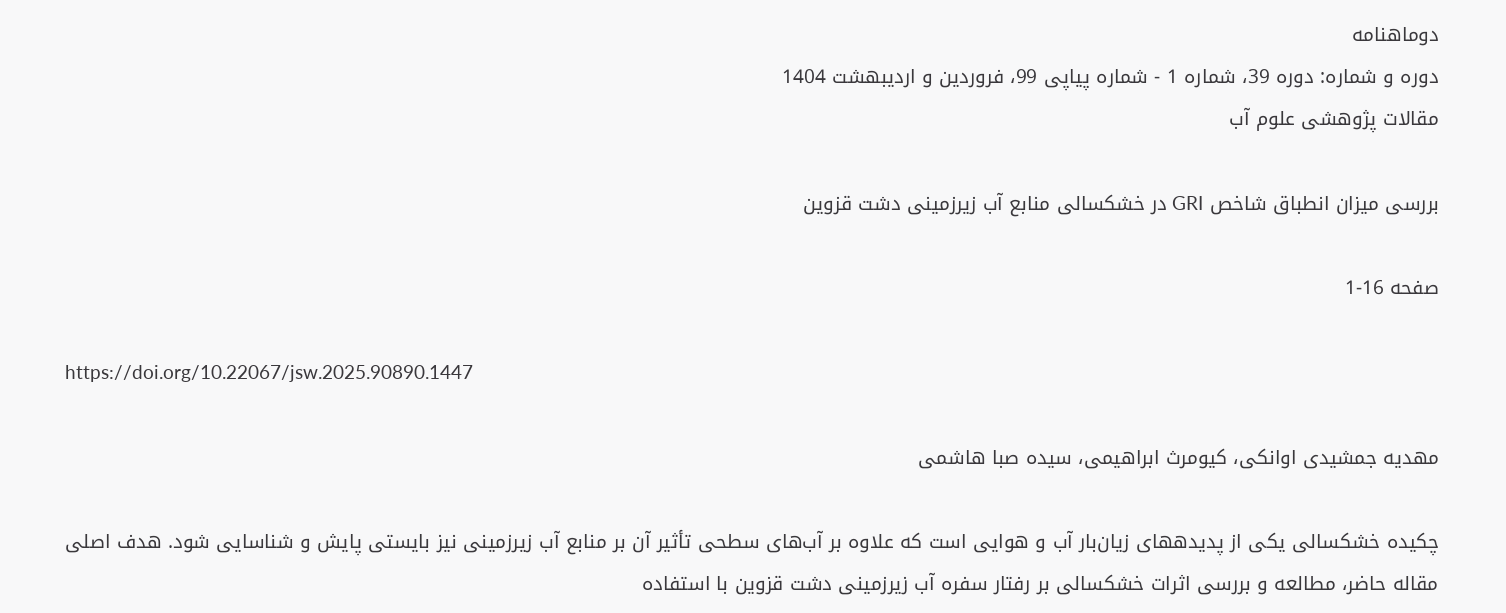دوماهنامه
دوره و شماره: دوره 39، شماره 1 - شماره پیاپی 99، فروردین و اردیبهشت 1404
مقالات پژوهشی علوم آب

بررسی میزان انطباق شاخص GRI در خشکسالی منابع آب زیرزمینی دشت قزوین

صفحه 16-1

https://doi.org/10.22067/jsw.2025.90890.1447

مهدیه جمشیدی اوانکی، کیومرث ابراهیمی، سیده صبا هاشمی

چکیده خشکسالی یکی از پدیدههای زیان‌بار آب‌ و هوایی است که علاوه‌ بر آب‌های سطحی تأثیر آن بر منابع آب زیرزمینی نیز بایستی پایش و شناسایی شود. هدف اصلی مقاله حاضر، مطالعه و بررسی اثرات خشکسالی بر رفتار سفره آب زیرزمینی دشت قزوین با استفاده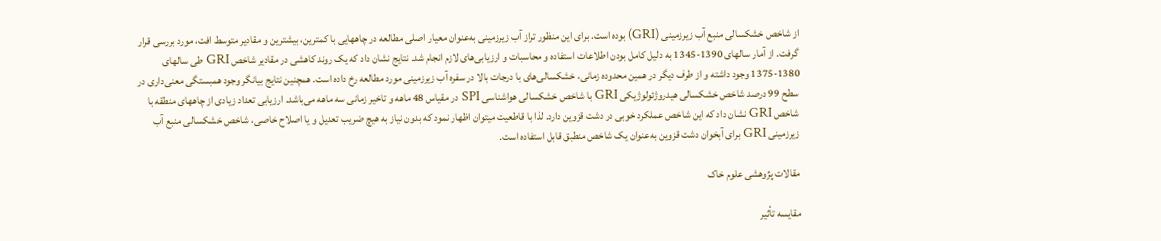از شاخص خشکسالی منبع آب زیرزمینی (GRI) بوده است. برای این منظور تراز آب زیرزمینی به‌‌عنوان معیار اصلی مطالعه در چاههایی با کمترین، بیشترین و مقادیر متوسط افت، مورد بررسی قرار گرفت. از آمار سالهای 1390-1345 به دلیل کامل بودن اطلاعات استفاده و محاسبات و ارزیابی‌های لازم انجام شد. نتایج نشان داد که یک روند کاهشی در مقادیر شاخص GRI طی سالهای 1380-1375 وجود داشته و از طرف دیگر در همین محدوده زمانی، خشکسالی‌های با درجات بالا در سفره ‌آب زیرزمینی مورد مطالعه رخ داده است. همچنین نتایج بیانگر وجود همبستگی معنی‌داری در سطح 99 درصد شاخص خشکسالی هیدروژئولوژیکی GRI با شاخص خشکسالی هواشناسی SPI در مقیاس 48 ماهه و تاخیر زمانی سه ماهه می‌باشد. ارزیابی تعداد زیادی از چاههای منطقه با شاخص GRI نشان داد که این شاخص عملکرد خوبی در دشت قزوین دارد. لذا با قاطعیت میتوان اظهار نمود که بدون نیاز به هیچ ضریب تعدیل و یا اصلاح خاصی، شاخص خشکسالی منبع آب زیرزمینی GRI برای آبخوان دشت قزوین به‌عنوان یک شاخص منطبق قابل استفاده است.

مقالات پژوهشی علوم خاک

مقایسه تأثیر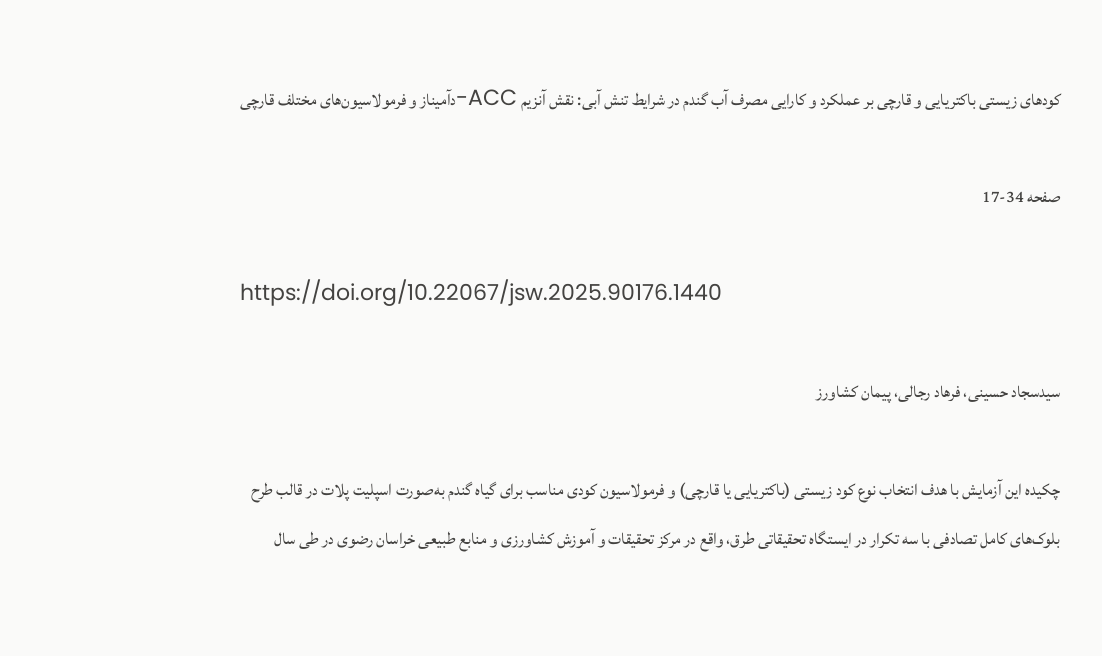کودهای زیستی باکتریایی و قارچی بر عملکرد و کارایی مصرف آب گندم در شرایط تنش آبی: نقش آنزیم ACC-دآمیناز و فرمولاسیون‌های مختلف قارچی

صفحه 34-17

https://doi.org/10.22067/jsw.2025.90176.1440

سیدسجاد حسینی، فرهاد رجالی، پیمان کشاورز

چکیده این آزمایش با هدف انتخاب نوع کود زیستی (باکتریایی یا قارچی) و فرمولاسیون کودی مناسب برای گیاه گندم به‌صورت اسپلیت پلات در قالب طرح بلوک‌های کامل تصادفی با سه تکرار در ایستگاه تحقیقاتی طرق، واقع در مرکز تحقیقات و آموزش کشاورزی و منابع طبیعی خراسان رضوی در طی سال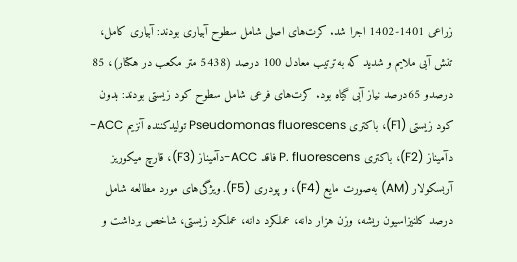زراعی 1401-1402 اجرا شد. کرت‌های اصلی شامل سطوح آبیاری بودند: آبیاری کامل، تنش آبی ملایم و شدید که به‌ترتیب معادل 100 درصد (5438 متر مکعب در هکتار)، 85 درصدو 65درصد نیاز آبی گیاه بود. کرت‌های فرعی شامل سطوح کود زیستی بودند: بدون کود زیستی (F1)، باکتری Pseudomonas fluorescens تولیدکننده آنزیم ACC-دآمیناز (F2)، باکتری P. fluorescens فاقد ACC-دآمیناز (F3)، قارچ میکوریز آربسکولار (AM) به‌صورت مایع (F4)، و پودری (F5). ویژگی‌های مورد مطالعه شامل درصد کلنیزاسیون ریشه، وزن هزار دانه، عملکرد دانه، عملکرد زیستی، شاخص برداشت و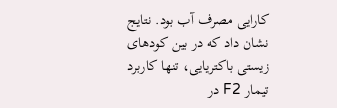کارایی مصرف آب بود. نتایج نشان داد که در بین کودهای زیستی باکتریایی، تنها کاربرد تیمار F2 در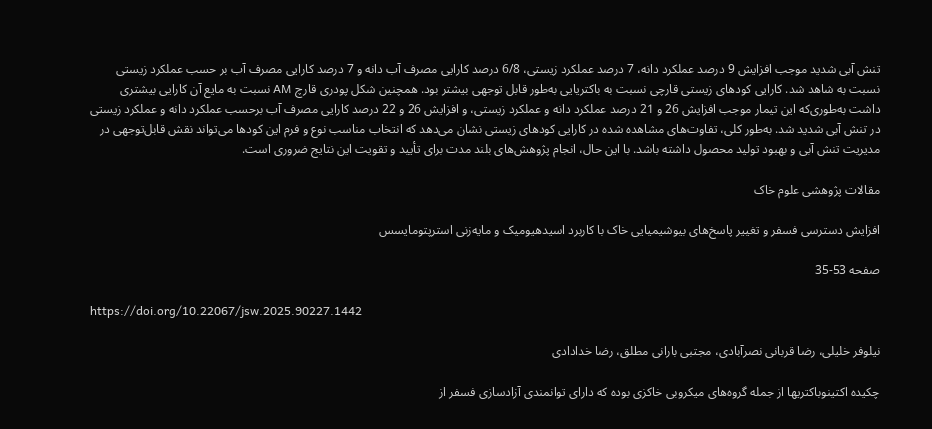تنش آبی شدید موجب افزایش 9 درصد عملکرد دانه، 7 درصد عملکرد زیستی، 6/8 درصد کارایی مصرف آب دانه و 7 درصد کارایی مصرف آب بر حسب عملکرد زیستی نسبت به شاهد شد. کارایی کودهای زیستی قارچی نسبت به باکتریایی به‌طور قابل توجهی بیشتر بود. همچنین شکل پودری قارچ AM نسبت به مایع آن کارایی بیشتری داشت به‌طوری‌که این تیمار موجب افزایش 26 و 21 درصد عملکرد دانه و عملکرد زیستی، و افزایش 26 و 22 درصد کارایی مصرف آب برحسب عملکرد دانه و عملکرد زیستی در تنش آبی شدید شد. به‌طور کلی، تفاوت‌های مشاهده‌ شده در کارایی کودهای زیستی نشان می‌دهد که انتخاب مناسب نوع و فرم این کودها می‌تواند نقش قابل‌توجهی در مدیریت تنش آبی و بهبود تولید محصول داشته باشد. با این حال، انجام پژوهش‌های بلند مدت برای تأیید و تقویت این نتایج ضروری است.

مقالات پژوهشی علوم خاک

افزایش دسترسی فسفر و تغییر پاسخ‌های بیوشیمیایی خاک با کاربرد اسیدهیومیک و مایه‌زنی استرپتومایسس

صفحه 53-35

https://doi.org/10.22067/jsw.2025.90227.1442

نیلوفر خلیلی، رضا قربانی نصرآبادی، مجتبی بارانی مطلق، رضا خدادادی

چکیده اکتینوباکتریها از جمله گروه‌های میکروبی خاکزی بوده که دارای توانمندی آزادسازی فسفر از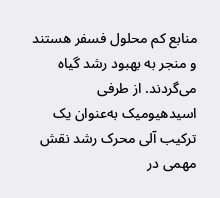منابع کم محلول فسفر هستند و منجر به بهبود رشد گیاه می‌گردند. از طرفی اسیدهیومیک به‌عنوان یک ترکیب آلی محرک رشد نقش مهمی در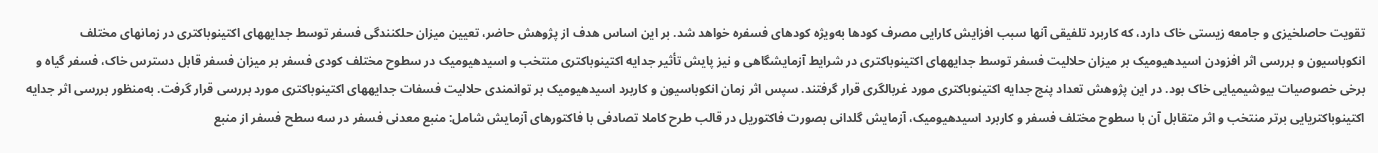تقویت حاصلخیزی و جامعه زیستی خاک دارد، که کاربرد تلفیقی آنها سبب افزایش کارایی مصرف کودها به‌ویژه کودهای فسفره خواهد شد. بر این اساس هدف از پژوهش حاضر، تعیین میزان حلکنندگی فسفر توسط جدایههای اکتینوباکتری در زمانهای مختلف انکوباسیون و بررسی اثر افزودن اسیدهیومیک بر میزان حلالیت فسفر توسط جدایههای اکتینوباکتری در شرایط آزمایشگاهی و نیز پایش تأثیر جدایه اکتینوباکتری منتخب و اسیدهیومیک در سطوح مختلف کودی فسفر بر میزان فسفر قابل دسترس خاک، فسفر گیاه و برخی خصوصیات بیوشیمیایی خاک بود. در این پژوهش تعداد پنج جدایه اکتینوباکتری مورد غربالگری قرار گرفتند. سپس اثر زمان انکوباسیون و کاربرد اسیدهیومیک بر توانمندی حلالیت فسفات جدایههای اکتینوباکتری مورد بررسی قرار گرفت. به‌منظور بررسی اثر جدایه اکتینوباکتریایی برتر منتخب و اثر متقابل آن با سطوح مختلف فسفر و کاربرد اسیدهیومیک، آزمایش گلدانی بصورت فاکتوریل در قالب طرح کاملا تصادفی با فاکتورهای آزمایش شامل: منبع معدنی فسفر در سه سطح فسفر از منبع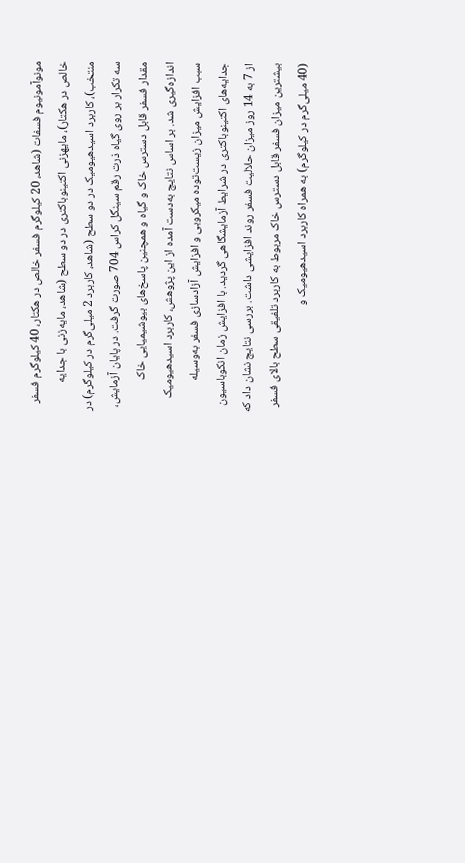مونوآمونیوم فسفات (شاهد، 20 کیلوگرم فسفر خالص در هکتار، 40 کیلوگرم فسفر خالص در هکتار)، مایهزنی اکتینوباکتری در دو سطح (شاهد، مایه‌زنی با جدایه منتخب)، کاربرد اسیدهیومیک در دو سطح (شاهد، کاربرد 2 میلی‌گرم در کیلوگرم) در سه تکرار بر روی گیاه ذرت رقم سینگل کراس 704 صورت گرفت. در پایان آزمایش، مقدار فسفر قابل دسترس خاک و گیاه و همچنین پاسخ‌های بیوشیمیایی خاک اندازه‌گیری شد. بر اساس نتایج به‌دست آمده از این پژوهش، کاربرد اسیدهیومیک سبب افزایش میزان زیست‌توده میکروبی و افزایش آزادسازی فسفر به‌وسیله جدایه‌های اکتینوباکتری در شرایط آزمایشگاهی گردید. با افزایش زمان انکوباسیون از 7 به 14 روز میزان حلالیت فسفر روند افزایشی داشت. بررسی نتایج نشان داد که بیشترین میزان فسفر قابل دسترس خاک مربوط به کاربرد تلفیقی سطح بالای فسفر (40 میلی‌گرم در کیلوگرم) به همراه کاربرد اسیدهیومیک و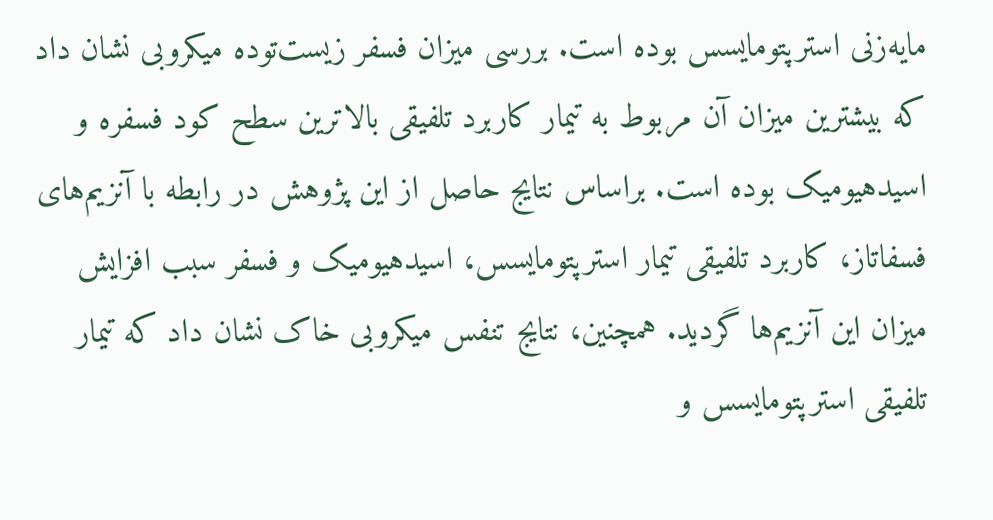مایه‌زنی استرپتومایسس بوده است. بررسی میزان فسفر زیست‌توده میکروبی نشان داد که بیشترین میزان آن مربوط به تیمار کاربرد تلفیقی بالاترین سطح کود فسفره و اسیدهیومیک بوده است. براساس نتایج حاصل از این پژوهش در رابطه با آنزیم‌های فسفاتاز، کاربرد تلفیقی تیمار استرپتومایسس، اسیدهیومیک و فسفر سبب افزایش میزان این آنزیم‌ها گردید. همچنین، نتایج تنفس میکروبی خاک نشان داد که تیمار تلفیقی استرپتومایسس و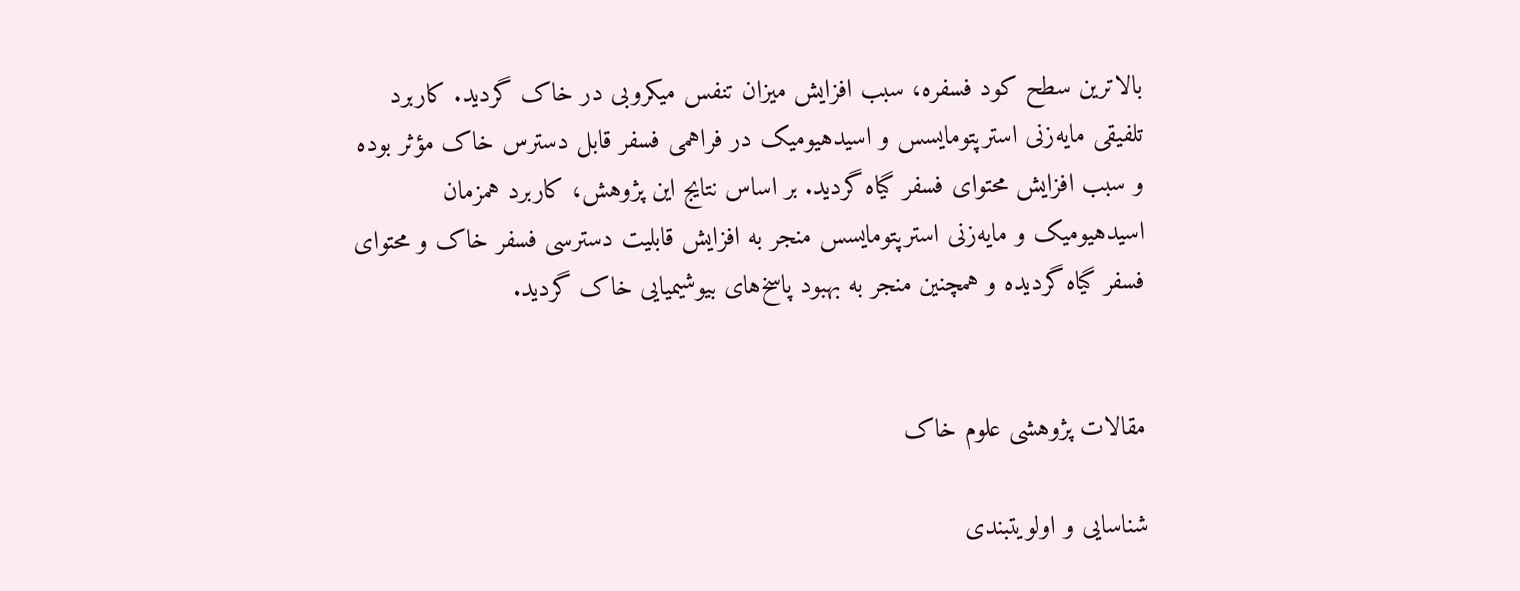بالاترین سطح کود فسفره، سبب افزایش میزان تنفس میکروبی در خاک گردید. کاربرد تلفیقی مایه‌زنی استرپتومایسس و اسیدهیومیک در فراهمی فسفر قابل دسترس خاک مؤثر بوده و سبب افزایش محتوای فسفر گیاه گردید. بر اساس نتایج این پژوهش، کاربرد همزمان اسیدهیومیک و مایه‌زنی استرپتومایسس منجر به افزایش قابلیت دسترسی فسفر خاک و محتوای فسفر گیاه گردیده و همچنین منجر به بهبود پاسخ‌های بیوشیمیایی خاک گردید.


مقالات پژوهشی علوم خاک

شناسایی و اولویتبندی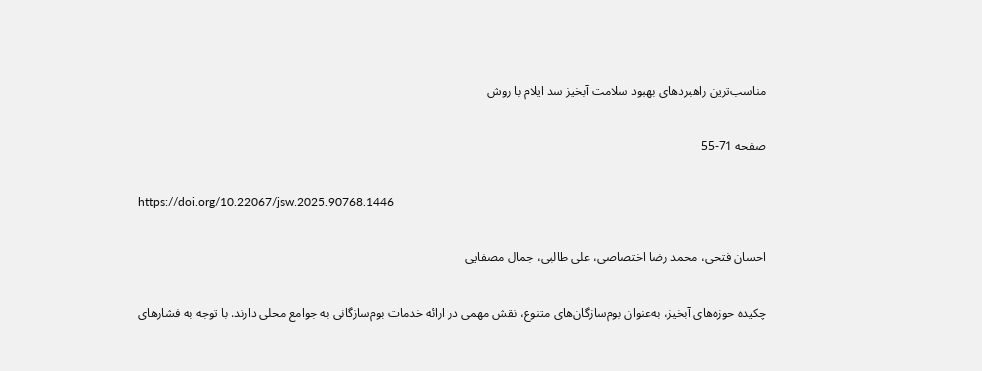مناسب‌ترین راهبردهای بهبود سلامت آبخیز سد ایلام با روش

صفحه 71-55

https://doi.org/10.22067/jsw.2025.90768.1446

احسان فتحی، محمد رضا اختصاصی، علی طالبی، جمال مصفایی

چکیده حوزه‌های آبخیز، به‌عنوان بوم‌سازگان‌های متنوع، نقش مهمی در ارائه خدمات بوم‌سازگانی به جوامع محلی دارند. با توجه به فشارهای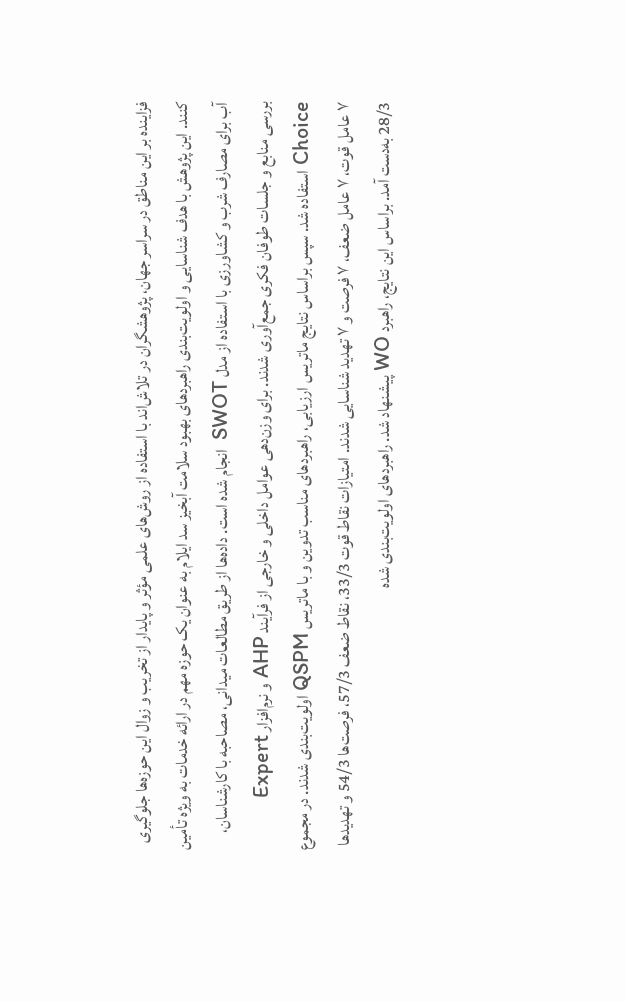فزاینده بر این مناطق در سراسر جهان، پژوهشگران در تلاش‌اند با استفاده از روش‌های علمی مؤثر و پایدار از تخریب و زوال این حوزه‌ها جلوگیری کنند. این پژوهش با هدف شناسایی و اولویت‌بندی راهبردهای بهبود سلامت آبخیز سد ایلام به عنوان یک حوزه مهم در ارائه خدمات به ویژه تأمین آب برای مصارف شرب و کشاورزی با استفاده از مدل SWOT  انجام شده است. داده‌ها از طریق مطالعات میدانی، مصاحبه با کارشناسان، بررسی منابع و جلسات طوفان فکری جمع‌آوری شدند. برای وزن‌دهی عوامل داخلی و خارجی از فرآیند AHP و نرم‌افزار Expert Choice استفاده شد. سپس براساس نتایج ماتریس ارزیابی، راهبردهای مناسب تدوین و با ماتریس QSPM اولویت‌بندی شدند. در مجموع ۷ عامل قوت، ۷ عامل ضعف، ۷ فرصت و ۷ تهدید شناسایی شدند. امتیازات نقاط قوت 33/3، نقاط ضعف 57/3، فرصت‌ها 54/3 و تهدیدها 28/3 به‌دست آمد. براساس این نتایج، راهبرد WO پیشنهاد شد. راهبردهای اولویت‌بندی شده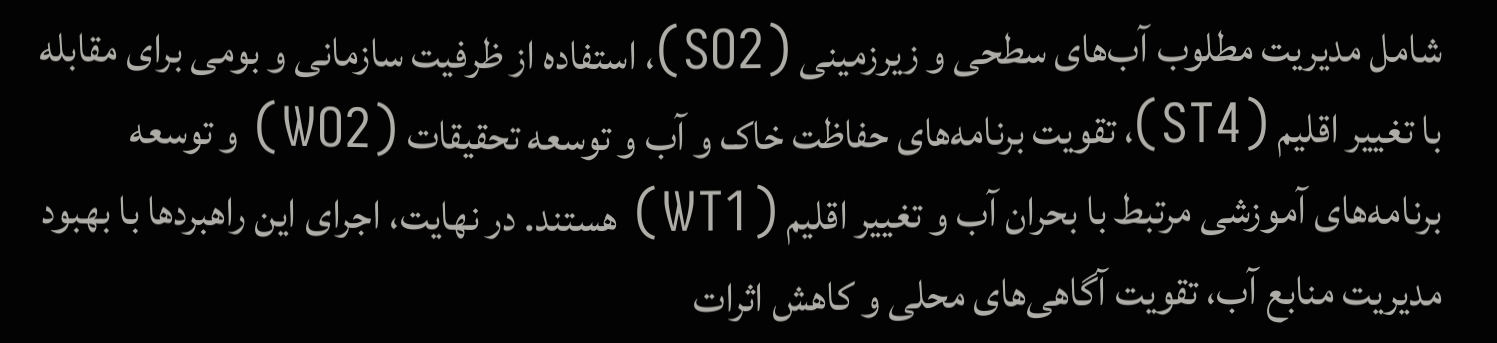شامل مدیریت مطلوب آب‌های سطحی و زیرزمینی (SO2)، استفاده از ظرفیت سازمانی و بومی برای مقابله با تغییر اقلیم (ST4)، تقویت برنامه‌های حفاظت خاک و آب و توسعه تحقیقات (WO2) و توسعه برنامه‌های آموزشی مرتبط با بحران آب و تغییر اقلیم (WT1) هستند. در نهایت، اجرای این راهبردها با بهبود مدیریت منابع آب، تقویت آگاهی‌های محلی و کاهش اثرات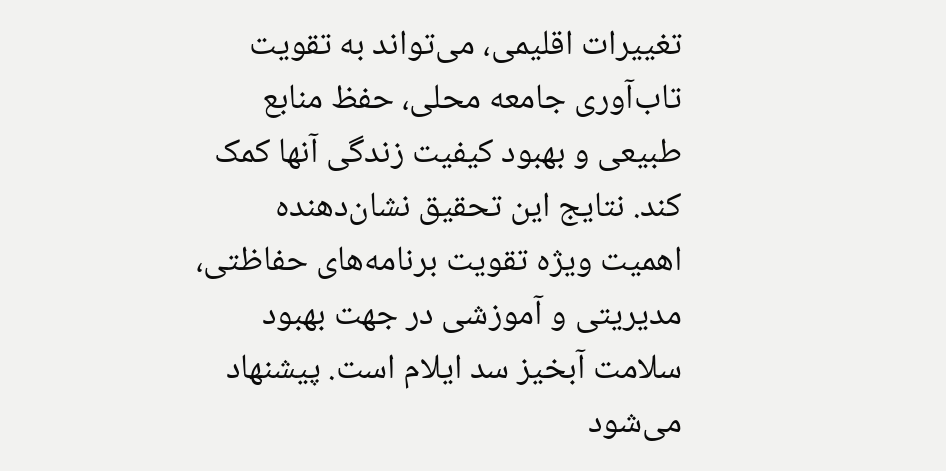تغییرات اقلیمی، می‌تواند به تقویت تاب‌آوری جامعه محلی، حفظ منابع طبیعی و بهبود کیفیت زندگی آنها کمک کند. نتایج این تحقیق نشان‌دهنده اهمیت ویژه تقویت برنامه‌های حفاظتی، مدیریتی و آموزشی در جهت بهبود سلامت آبخیز سد ایلام است. پیشنهاد می‌شود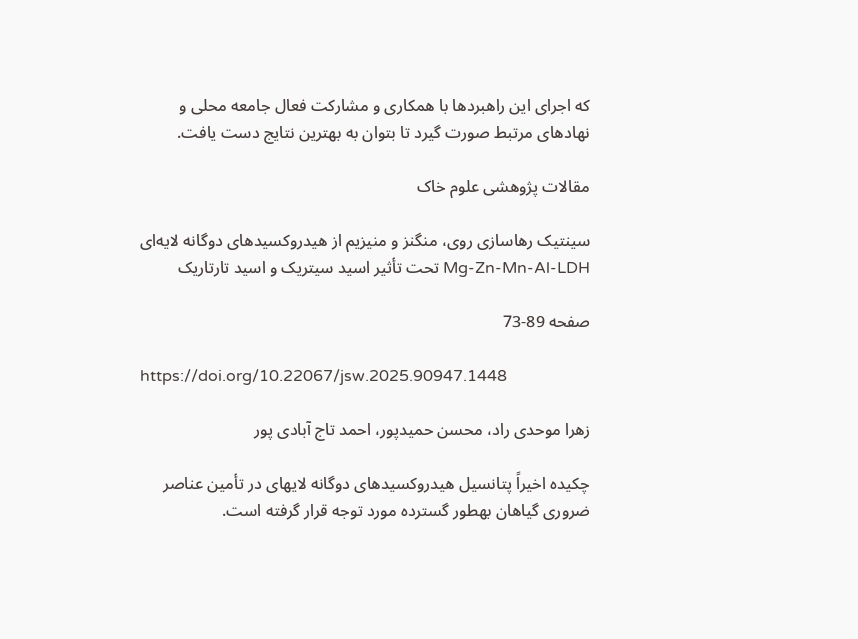که اجرای این راهبردها با همکاری و مشارکت فعال جامعه محلی و نهادهای مرتبط صورت گیرد تا بتوان به بهترین نتایج دست یافت.

مقالات پژوهشی علوم خاک

سینتیک رهاسازی روی، منگنز و منیزیم از هیدروکسیدهای دوگانه لایه‌ای Mg-Zn-Mn-Al-LDH تحت تأثیر اسید سیتریک و اسید تارتاریک

صفحه 89-73

https://doi.org/10.22067/jsw.2025.90947.1448

زهرا موحدی راد، محسن حمیدپور، احمد تاج آبادی پور

چکیده اخیراً پتانسیل هیدروکسیدهای دوگانه لایهای در تأمین عناصر ضروری گیاهان بهطور گسترده مورد توجه قرار گرفته است.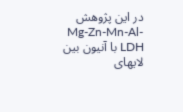در این پژوهش Mg-Zn-Mn-Al-LDH با آنیون بین لایهای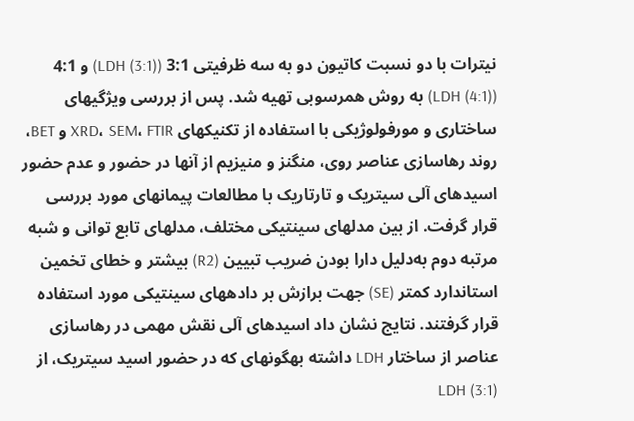نیترات با دو نسبت کاتیون دو به سه ظرفیتی 3:1 (LDH (3:1)) و 4:1 (LDH (4:1)) به روش همرسوبی تهیه شد. پس از بررسی ویژگیهای ساختاری و مورفولوژیکی با استفاده از تکنیکهای XRD، SEM، FTIR و BET، روند رهاسازی عناصر روی، منگنز و منیزیم از آنها در حضور و عدم حضور اسیدهای آلی سیتریک و تارتاریک با مطالعات پیمانهای مورد بررسی قرار گرفت. از بین مدلهای سینتیکی مختلف، مدلهای تابع توانی و شبه مرتبه دوم به‌دلیل دارا بودن ضریب تبیین (R2) بیشتر و خطای تخمین استاندارد کمتر (SE) جهت برازش بر دادههای سینتیکی مورد استفاده قرار گرفتند. نتایج نشان داد اسیدهای آلی نقش مهمی در رهاسازی عناصر از ساختار LDH داشته بهگونهای که در حضور اسید سیتریک، از LDH (3:1)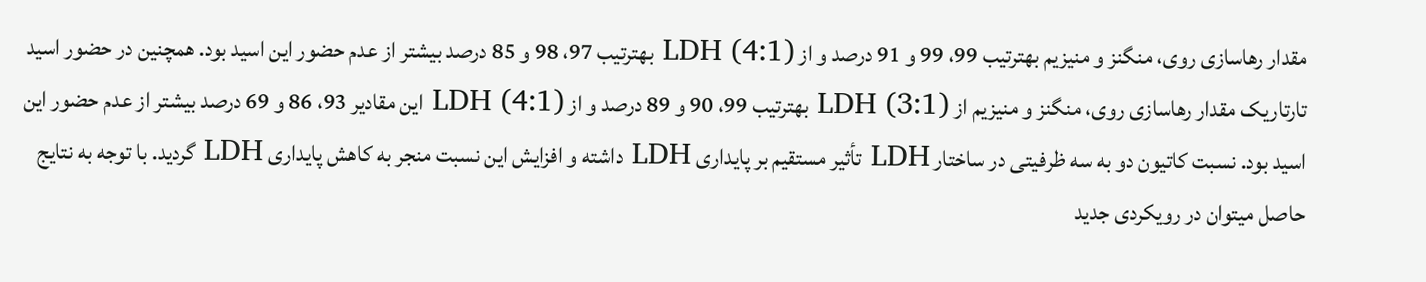مقدار رهاسازی روی، منگنز و منیزیم بهترتیب 99، 99 و 91 درصد و از LDH (4:1) بهترتیب 97، 98 و 85 درصد بیشتر از عدم حضور این اسید بود. همچنین در حضور اسید تارتاریک مقدار رهاسازی روی، منگنز و منیزیم از LDH (3:1) بهترتیب 99، 90 و 89 درصد و از LDH (4:1) این مقادیر 93، 86 و 69 درصد بیشتر از عدم حضور این اسید بود. نسبت کاتیون دو به سه ظرفیتی در ساختار LDH تأثیر مستقیم بر پایداری LDH داشته و افزایش این نسبت منجر به کاهش پایداری LDH گردید. با توجه به نتایج حاصل میتوان در رویکردی جدید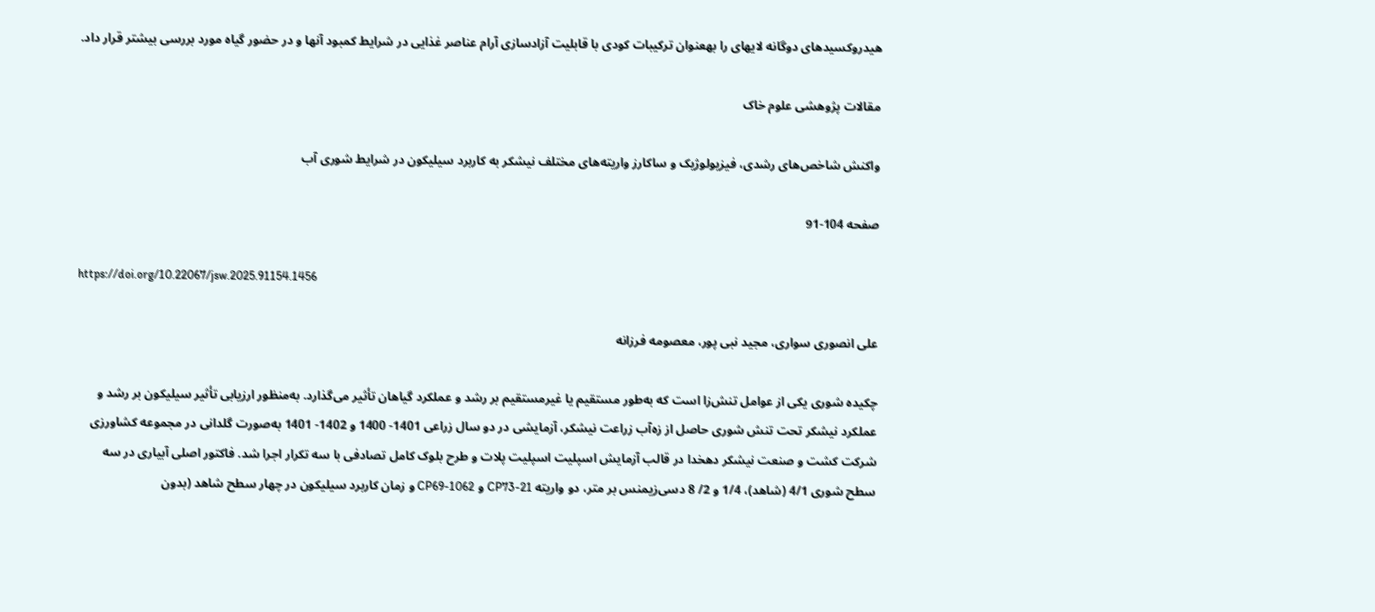هیدروکسیدهای دوگانه لایهای را بهعنوان ترکیبات کودی با قابلیت آزادسازی آرام عناصر غذایی در شرایط کمبود آنها و در حضور گیاه مورد بررسی بیشتر قرار داد.

مقالات پژوهشی علوم خاک

واکنش شاخص‌های رشدی، فیزیولوژیک و ساکارز واریته‌های مختلف نیشکر به کاربرد سیلیکون در شرایط شوری آب

صفحه 104-91

https://doi.org/10.22067/jsw.2025.91154.1456

علی انصوری سواری، مجید نبی پور، معصومه فرزانه

چکیده شوری یکی از عوامل تنش‌زا است که به‌طور مستقیم یا غیرمستقیم بر رشد و عملکرد گیاهان تأثیر می‌گذارد. به‌منظور ارزیابی تأثیر سیلیکون بر رشد و عملکرد نیشکر تحت تنش شوری حاصل از زه‌آب زراعت نیشکر، آزمایشی در دو سال‌ زراعی 1401- 1400 و 1402- 1401 به‌صورت گلدانی در مجموعه کشاورزی شرکت کشت و صنعت نیشکر دهخدا در قالب آزمایش اسپلیت اسپلیت پلات و طرح بلوک کامل تصادفی با سه تکرار اجرا شد. فاکتور اصلی آبیاری در سه سطح شوری 4/1 (شاهد)، 1/4 و 2/ 8 دسی‌زیمنس بر متر، دو واریته CP73-21 و CP69-1062 و زمان کاربرد سیلیکون در چهار سطح شاهد (بدون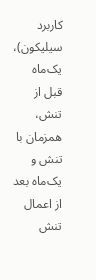کاربرد سیلیکون)، یک‌ماه قبل از تنش، همزمان با تنش و یک‌ماه بعد از اعمال تنش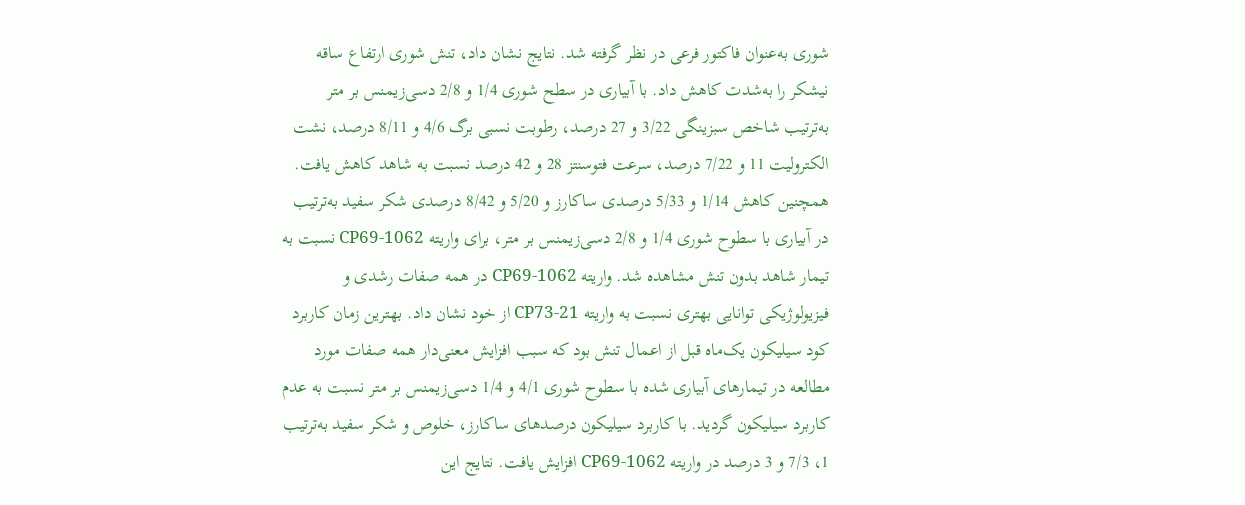شوری به‌عنوان فاکتور فرعی در نظر گرفته شد. نتایج نشان داد، تنش شوری ارتفاع ساقه نیشکر را به‌شدت کاهش داد. با آبیاری در سطح شوری 1/4 و 2/8 دسی‌زیمنس بر متر به‌ترتیب شاخص سبزینگی 3/22 و 27 درصد، رطوبت نسبی برگ 4/6 و 8/11 درصد، نشت الکترولیت 11 و 7/22 درصد، سرعت فتوسنتز 28 و 42 درصد نسبت به شاهد کاهش یافت. همچنین کاهش 1/14 و 5/33 درصدی ساکارز و 5/20 و 8/42 درصدی شکر سفید به‌ترتیب در آبیاری با سطوح شوری 1/4 و 2/8 دسی‌زیمنس بر متر، برای واریته CP69-1062 نسبت به تیمار شاهد بدون تنش مشاهده شد. واریته CP69-1062 در همه صفات رشدی و فیزیولوژیکی توانایی بهتری نسبت به واریته CP73-21 از خود نشان داد. بهترین زمان کاربرد کود سیلیکون یک‌ماه قبل از اعمال تنش بود که سبب افزایش معنی‌دار همه صفات مورد مطالعه در تیمارهای آبیاری شده با سطوح شوری 4/1 و 1/4 دسی‌زیمنس بر متر نسبت به عدم کاربرد سیلیکون گردید. با کاربرد سیلیکون درصدهای ساکارز، خلوص و شکر سفید به‌ترتیب 1، 7/3 و 3 درصد در واریته CP69-1062 افزایش یافت. نتایج این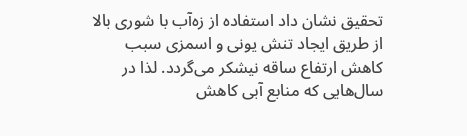تحقیق نشان داد استفاده از زه‌آب با شوری بالا از طریق ایجاد تنش یونی و اسمزی سبب کاهش ارتفاع ساقه نیشکر می‌گردد. لذا در سال‌هایی که منابع آبی کاهش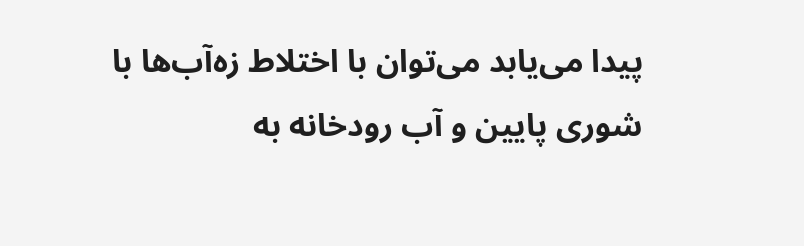پیدا می‌یابد می‌توان با اختلاط زه‌آب‌ها با شوری پایین و آب رودخانه به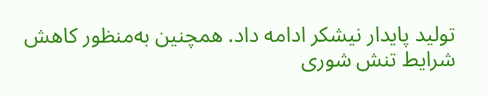تولید پایدار نیشکر ادامه داد. همچنین به‌منظور کاهش شرایط تنش شوری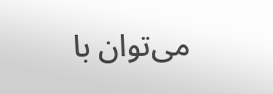می‌توان با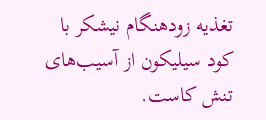تغذیه زودهنگام نیشکر با کود سیلیکون از آسیب‌های تنش کاست.